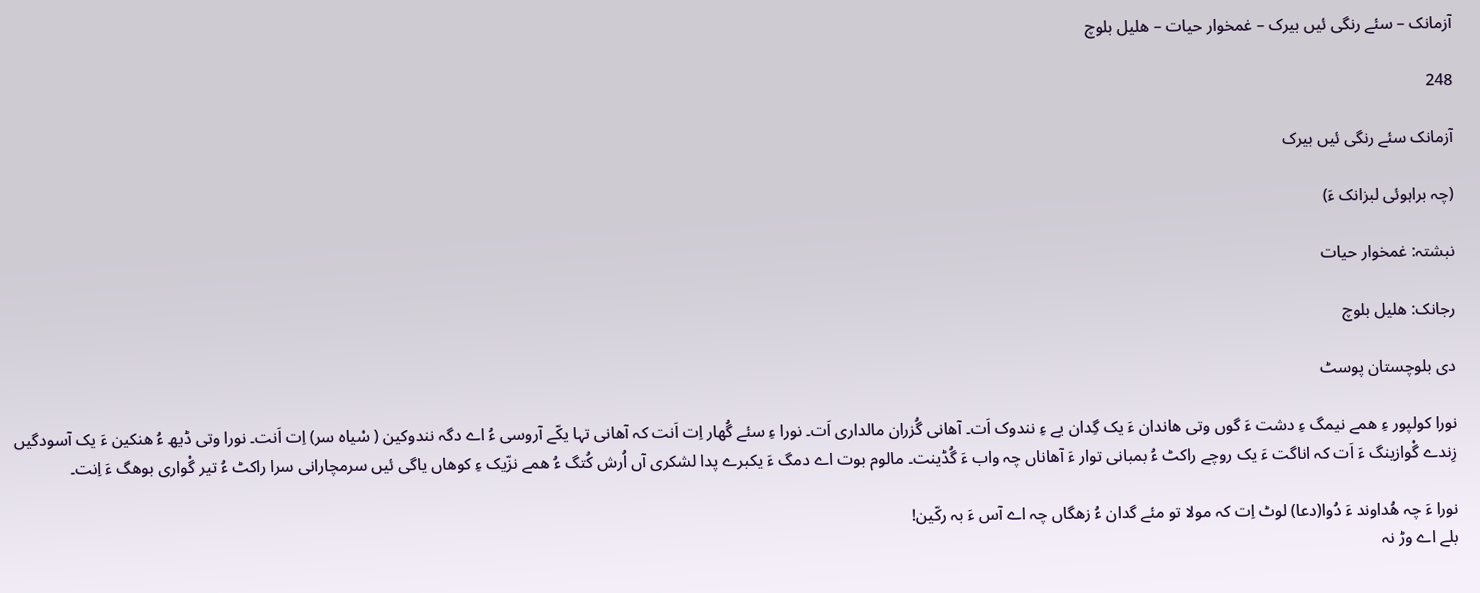آزمانک – سئے رنگی ئیں بیرک – غمخوار حیات – ھلیل بلوچ

248

آزمانک سئے رنگی ئیں بیرک

(چہ براہوئی لبزانک ءَ)

نبشتہ: غمخوار حیات

رجانک: ھلیل بلوچ

دی بلوچستان پوسٹ

نورا کولپور ءِ ھمے نیمگ ءِ دشت ءَ گوں وتی ھاندان ءَ یک گِدان یے ءِ نندوک اَت۔ آھانی گُزران مالداری اَت۔ نورا ءِ سئے گُھار اِت اَنت کہ آھانی تہا یکّے آروسی ءُ اے دگہ نندوکین ( سْیاہ سر) اِت اَنت۔ نورا وتی ڈیھ ءُ ھنکین ءَ یک آسودگیں زِندے گْوازینگ ءَ اَت کہ اناگت ءَ یک روچے راکٹ ءُ بمبانی توار ءَ آھاناں چہ واب ءَ گُڈینت۔ مالوم بوت اے دمگ ءَ یکبرے پدا لشکری آں اُرش کُتگ ءُ ھمے نزّیک ءِ کوھاں یاگی ئیں سرمچارانی سرا راکٹ ءُ تیر گْواری بوھگ ءَ اِنت۔

نورا ءَ چہ ھُداوند ءَ دُوا(دعا) لوٹ اِت کہ مولا تو مئے گدان ءُ زھگاں چہ اے آس ءَ بہ رکّین!
بلے اے وڑ نہ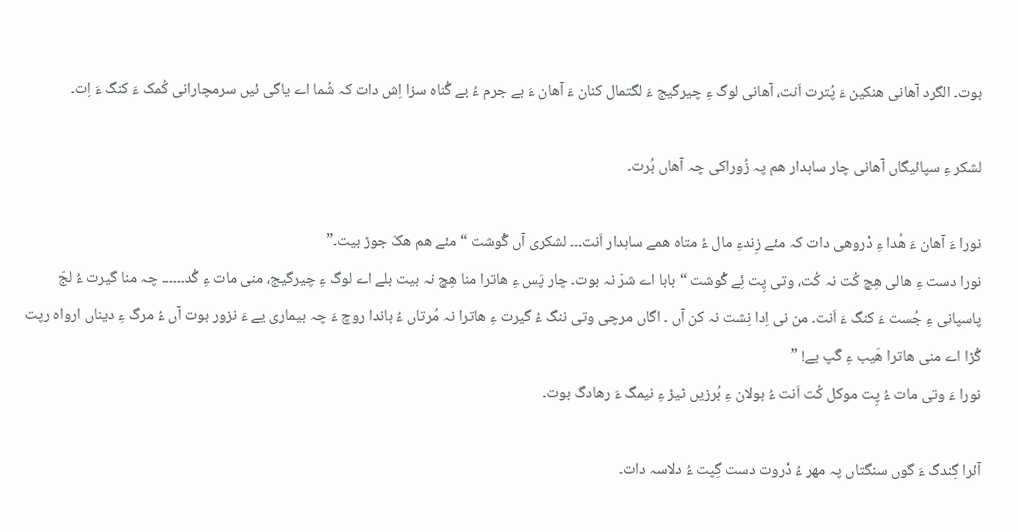بوت۔ الگرد آھانی ھنکین ءَ پُترت اَنت، آھانی لوگ ءِ چیرگیج ءَ لگتمال کنان ءَ آھان ءَ بے جرم ءُ بے گُناہ سزا اِش دات کہ شُما اے یاگی ئیں سرمچارانی کُمک ءَ کنگ ءَ اِت۔

لشکر ءِ سپائیگاں آھانی چار ساہدار ھم پہ زُوراکی چہ آھاں بُرت۔

نورا ءَ آھان ءَ ھُدا ءِ دْروھی دات کہ مئے زِندءِ مال ءُ متاہ ھمے ساہدار اَنت۔۔۔ لشکری آں گْوشت “مئے ھم ھکّ جوڑ بیت۔”
نورا دست ءِ ھالی ھِچ کُت نہ کُت، وتی پِت ئِے گْوشت “بابا اے شرّ نہ بوت۔ چار پَس ءِ ھاترا منا ھِچ نہ بیت بلے اے لوگ ءِ چیرگیج، منی مات ءِ گُد۔۔۔۔۔۔ چہ منا گیرت ءُ لجّ پاسپانی ءِ جُست ءَ کنگ ءَ اَنت۔ من نی اِدا نِشت نہ کن آں ۔ اگاں مرچی وتی ننگ ءُ گیرت ءِ ھاترا نہ مُرتاں ءُ باندا روچ ءَ چہ بیماری یے ءَ نزور بوت آں ءُ مرگ ءِ دیناں ارواہ رپت گُڑا اے منی ھاترا ھَیب ءِ گَپ یے! ”
نورا ءَ وتی مات ءُ پِت موکل کُت اَنت ءُ بولان ءِ بُرزیں ٹیڑ ءِ نیمگ ءَ رھادگ بوت۔

آئرا گِندگ ءَ گوں سنگتاں پہ مھر ءُ دْروت دست گِپت ءُ دلاسہ دات۔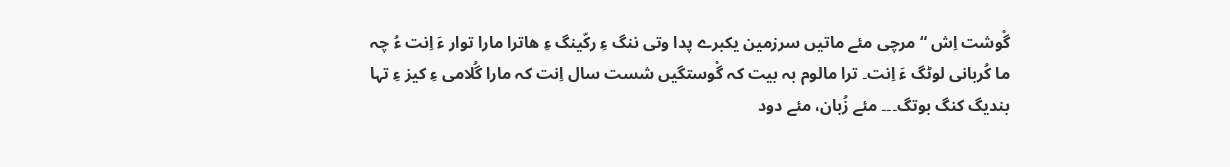گْوشت اِش “مرچی مئے ماتیں سرزمین یکبرے پدا وتی ننگ ءِ رکّینگ ءِ ھاترا مارا توار ءَ اِنت ءُ چہ ما کُربانی لوٹگ ءَ اِنت۔ ترا مالوم بہ بیت کہ گْوستگیں شست سال اِنت کہ مارا گُلامی ءِ کیز ءِ تہا بندیگ کنگ بوتگ۔۔۔ مئے زُبان، مئے دود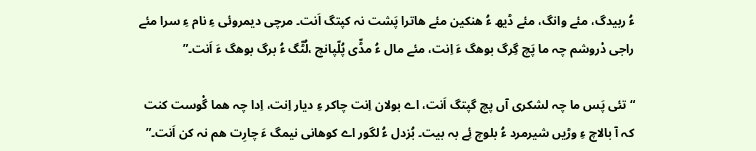ءُ ربیدگ، مئے وانگ، مئے ڈیھ ءُ ھنکین مئے ھاترا پَشت نہ کپتگ اَنت۔ مرچی دیمروئی ءِ نام ءِ سرا مئے راجی دْروشم چہ ما پَچ گِرگ بوھگ ءَ اِنت، مئے مال ءُ مڈّی پُلّپانچ ،لُٹّگ ءُ برگ بوھگ ءَ اَنت۔”

“تئی پَس ما چہ لشکری آں پچ گپتگ اَنت، اے بولان اِنت چاکر ءِ دیار اِنت، اِدا چہ ھما گْوست کنت کہ آ بالاچ ءِ وڑیں شیرمرد ءُ بلوچ ئِے بہ بیت۔ بُزدل ءُ لگور اے کوھانی نیمگ ءَ چارِت ھم نہ کن اَنت۔”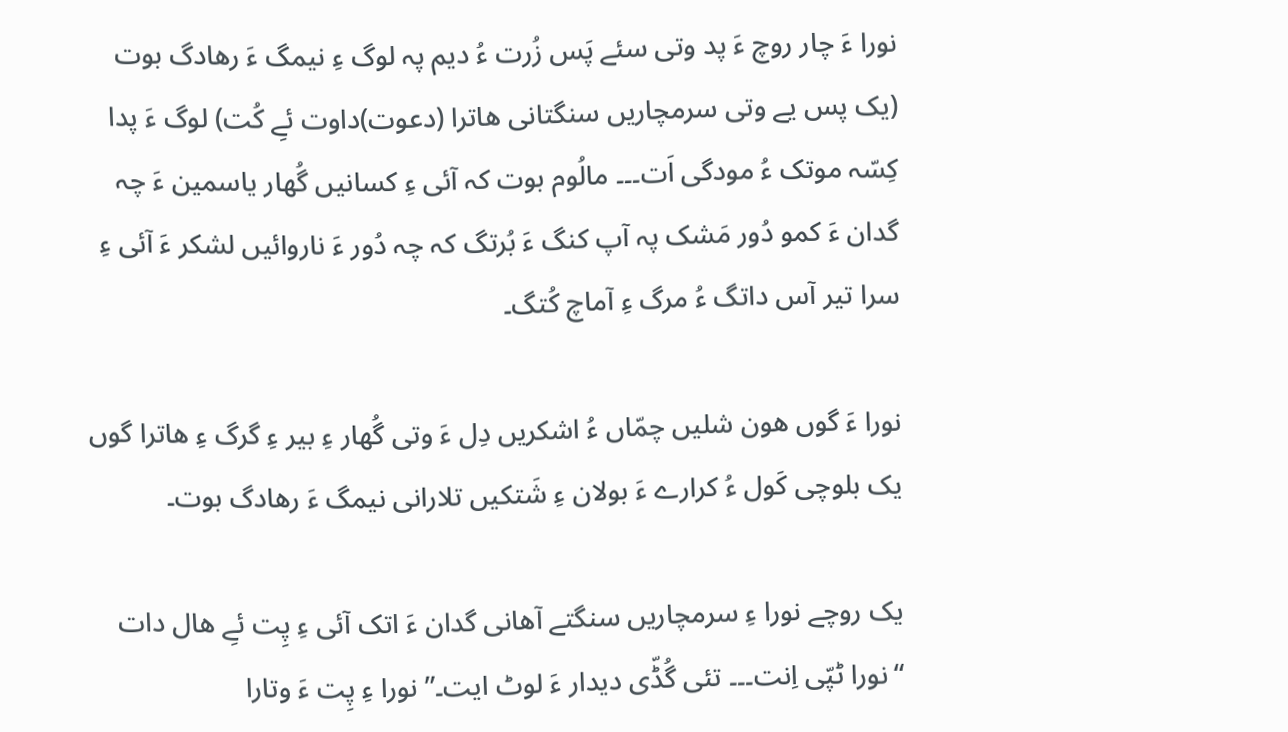نورا ءَ چار روچ ءَ پد وتی سئے پَس زُرت ءُ دیم پہ لوگ ءِ نیمگ ءَ رھادگ بوت (یک پس یے وتی سرمچاریں سنگتانی ھاترا (دعوت)داوت ئےِ کُت) لوگ ءَ پدا کِسّہ موتک ءُ مودگی اَت۔۔۔ مالُوم بوت کہ آئی ءِ کسانیں گُھار یاسمین ءَ چہ گدان ءَ کمو دُور مَشک پہ آپ کنگ ءَ بُرتگ کہ چہ دُور ءَ ناروائیں لشکر ءَ آئی ءِ سرا تیر آس داتگ ءُ مرگ ءِ آماچ کُتگ۔

نورا ءَ گوں ھون شلیں چمّاں ءُ اشکریں دِل ءَ وتی گُھار ءِ بیر ءِ گرگ ءِ ھاترا گوں یک بلوچی کَول ءُ کرارے ءَ بولان ءِ شَتکیں تلارانی نیمگ ءَ رھادگ بوت۔

یک روچے نورا ءِ سرمچاریں سنگتے آھانی گدان ءَ اتک آئی ءِ پِت ئےِ ھال دات “نورا ٹپّی اِنت۔۔۔ تئی گُڈّی دیدار ءَ لوٹ ایت۔” نورا ءِ پِت ءَ وتارا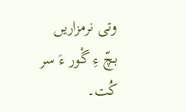وتی نرمزاریں بچّ ءِ گْور ءَ سر کُت۔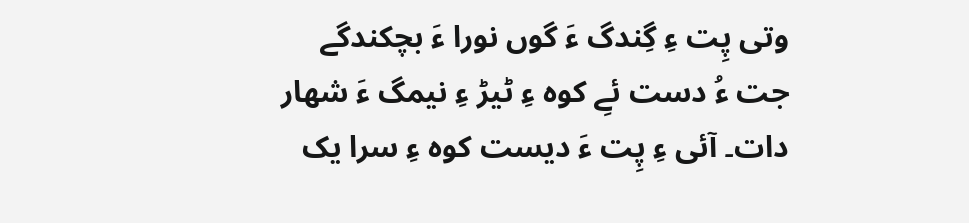وتی پِت ءِ گِندگ ءَ گوں نورا ءَ بچکندگے جت ءُ دست ئےِ کوہ ءِ ٹیڑ ءِ نیمگ ءَ شھار دات۔ آئی ءِ پِت ءَ دیست کوہ ءِ سرا یک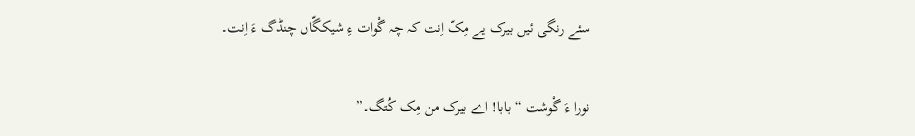سئے رنگی ئیں بیرک یے مِکّ اِنت کہ چہ گْوات ءِ شیکگّاں چنڈگ ءَ اِنت۔

نورا ءَ گْوشت “بابا! اے بیرک من مِک کُتگ۔”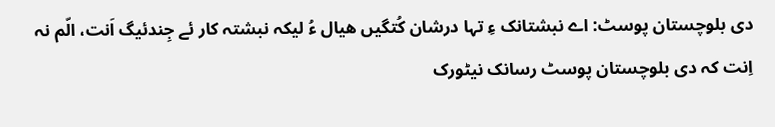دی بلوچستان پوسٹ: اے نبشتانک ءِ تہا درشان کُتگیں ھیال ءُ لیکہ نبشتہ کار ئے جِندئیگ اَنت، الّم نہ اِنت کہ دی بلوچستان پوسٹ رسانک نیٹورک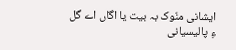ایشانی منّوک بہ بیت یا اگاں اے گل ءِ پالیسیانی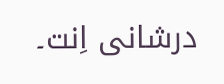درشانی اِنت۔